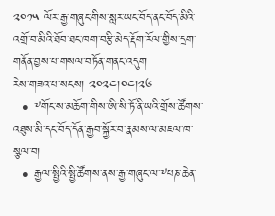༢༠༡༥ ལོར་རྒྱ་གཞུང་གིས་སླར་ཡང་བོད་ནང་བོད་མིའི་འགྲོ་བ་མིའི་ཐོབ་ཐང་ཁག་བརྩི་མེད་རྡོག་རོལ་གྱིས་དྲག་གནོན་བྱས་པ་གསལ་བཏོན་གནང་འདུག
རེས་གཟའ་པ་སངས། ༢༠༢༤།༠༤།༢༦
  • ༸གོང་ས་མཆོག་གིས་ཨི་སི་ཏོ་ནི་ཡའི་གྲོས་ཚོགས་འཐུས་མི་དང་བོད་དོན་རྒྱབ་སྐྱོར་བ་རྣམས་ལ་མཇལ་ཁ་སྩལ་བ།
  • རྒྱལ་སྤྱིའི་སྤྱི་ཚོགས་ནས་རྒྱ་གཞུང་ལ་༸པཎ་ཆེན་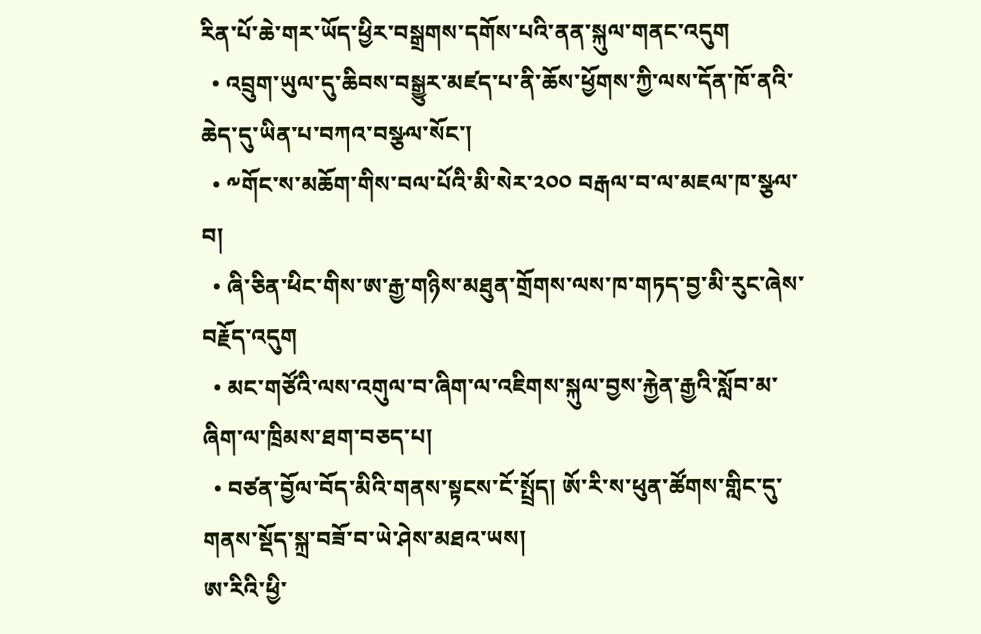རིན་པོ་ཆེ་གར་ཡོད་ཕྱིར་བསྒྲགས་དགོས་པའི་ནན་སྐུལ་གནང་འདུག
  • འབྲུག་ཡུལ་དུ་ཆིབས་བསྒྱུར་མཛད་པ་ནི་ཆོས་ཕྱོགས་ཀྱི་ལས་དོན་ཁོ་ནའི་ཆེད་དུ་ཡིན་པ་བཀའ་བསྩལ་སོང་།
  • ༸གོང་ས་མཆོག་གིས་བལ་པོའི་མི་སེར་༢༠༠ བརྒལ་བ་ལ་མཇལ་ཁ་སྩལ་བ།
  • ཞི་ཅིན་ཕིང་གིས་ཨ་རྒྱ་གཉིས་མཐུན་གྲོགས་ལས་ཁ་གཏད་བྱ་མི་རུང་ཞེས་བརྗོད་འདུག
  • མང་གཙོའི་ལས་འགུལ་བ་ཞིག་ལ་འཇིགས་སྐུལ་བྱས་རྐྱེན་རྒྱའི་སློབ་མ་ཞིག་ལ་ཁྲིམས་ཐག་བཅད་པ།
  • བཙན་བྱོལ་བོད་མིའི་གནས་སྟངས་ངོ་སྤྲོད། ཨོ་རི་ས་ཕུན་ཚོགས་གླིང་དུ་གནས་སྡོད་སྐྲ་བཟོ་བ་ཡེ་ཤེས་མཐའ་ཡས།
ཨ་རིའི་ཕྱི་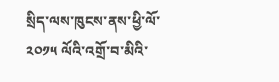སྲིད་ལས་ཁུངས་ནས་ཕྱི་ལོ་ ༢༠༡༥ ལོའི་འགྲོ་བ་མིའི་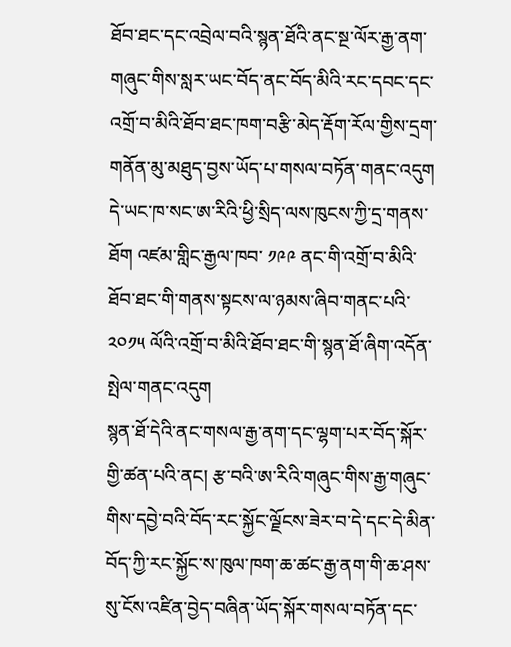ཐོབ་ཐང་དང་འབྲེལ་བའི་སྙན་ཐོའི་ནང་སྔ་ལོར་རྒྱ་ནག་གཞུང་གིས་སླར་ཡང་བོད་ནང་བོད་མིའི་རང་དབང་དང་འགྲོ་བ་མིའི་ཐོབ་ཐང་ཁག་བརྩི་མེད་རྡོག་རོལ་གྱིས་དྲག་གནོན་མུ་མཐུད་བྱས་ཡོད་པ་གསལ་བཏོན་གནང་འདུག
དེ་ཡང་ཁ་སང་ཨ་རིའི་ཕྱི་སྲིད་ལས་ཁུངས་ཀྱི་དྲ་གནས་ཐོག འཛམ་གླིང་རྒྱལ་ཁབ་ ༡༩༩ ནང་གི་འགྲོ་བ་མིའི་ཐོབ་ཐང་གི་གནས་སྟངས་ལ་ཉམས་ཞིབ་གནང་པའི་ ༢༠༡༥ ལོའི་འགྲོ་བ་མིའི་ཐོབ་ཐང་གི་སྙན་ཐོ་ཞིག་འདོན་སྤེལ་གནང་འདུག
སྙན་ཐོ་དེའི་ནང་གསལ་རྒྱ་ནག་དང་ལྷག་པར་བོད་སྐོར་གྱི་ཚན་པའི་ནང། རྩ་བའི་ཨ་རིའི་གཞུང་གིས་རྒྱ་གཞུང་གིས་དབྱེ་བའི་བོད་རང་སྐྱོང་ལྗོངས་ཟེར་བ་དེ་དང་དེ་མིན་བོད་ཀྱི་རང་སྐྱོང་ས་ཁུལ་ཁག་ཆ་ཚང་རྒྱ་ནག་གི་ཆ་ཤས་སུ་ངོས་འཛིན་བྱེད་བཞིན་ཡོད་སྐོར་གསལ་བཏོན་དང་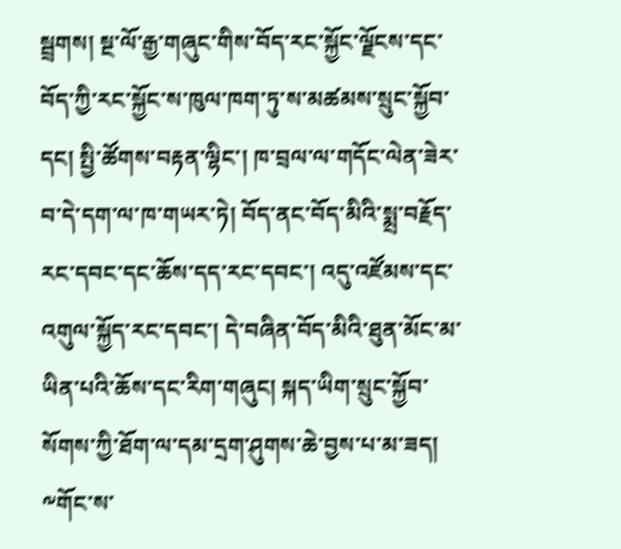སྦྲགས། སྔ་ལོ་རྒྱ་གཞུང་གིས་བོད་རང་སྐྱོང་ལྗོངས་དང་བོད་ཀྱི་རང་སྐྱོང་ས་ཁུལ་ཁག་ཏུ་ས་མཚམས་སྲུང་སྐྱོབ་དང། སྤྱི་ཚོགས་བརྟན་ལྷིང་། ཁ་བྲལ་ལ་གདོང་ལེན་ཟེར་བ་དེ་དག་ལ་ཁ་གཡར་ཏེ། བོད་ནང་བོད་མིའི་སྨྲ་བརྗོད་རང་དབང་དང་ཆོས་དད་རང་དབང་། འདུ་འཛོམས་དང་འགུལ་སྐྱོད་རང་དབང་། དེ་བཞིན་བོད་མིའི་ཐུན་མོང་མ་ཡིན་པའི་ཆོས་དང་རིག་གཞུང། སྐད་ཡིག་སྲུང་སྐྱོབ་སོགས་ཀྱི་ཐོག་ལ་དམ་དྲག་ཤུགས་ཆེ་བྱས་པ་མ་ཟད། ༸གོང་ས་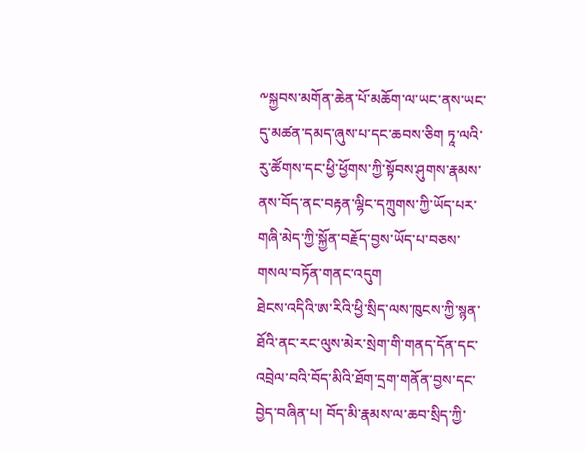༸སྐྱབས་མགོན་ཆེན་པོ་མཆོག་ལ་ཡང་ནས་ཡང་དུ་མཚན་དམད་ཞུས་པ་དང་ཆབས་ཅིག ཏཱ་ལའི་རུ་ཚོགས་དང་ཕྱི་ཕྱོགས་ཀྱི་སྟོབས་ཤུགས་རྣམས་ནས་བོད་ནང་བརྟན་ལྷིང་དཀྲུགས་ཀྱི་ཡོད་པར་གཞི་མེད་ཀྱི་སྐྱོན་བརྗོད་བྱས་ཡོད་པ་བཅས་གསལ་བཏོན་གནང་འདུག
ཐེངས་འདིའི་ཨ་རིའི་ཕྱི་སྲིད་ལས་ཁུངས་ཀྱི་སྙན་ཐོའི་ནང་རང་ལུས་མེར་སྲེག་གི་གནད་དོན་དང་འབྲེལ་བའི་བོད་མིའི་ཐོག་དྲག་གནོན་བྱས་དང་བྱེད་བཞིན་པ། བོད་མི་རྣམས་ལ་ཆབ་སྲིད་ཀྱི་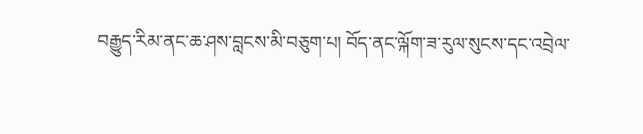བརྒྱུད་རིམ་ནང་ཆ་ཤས་བླངས་མི་བཅུག་པ། བོད་ནང་ལྐོག་ཟ་རུལ་སུངས་དང་འབྲེལ་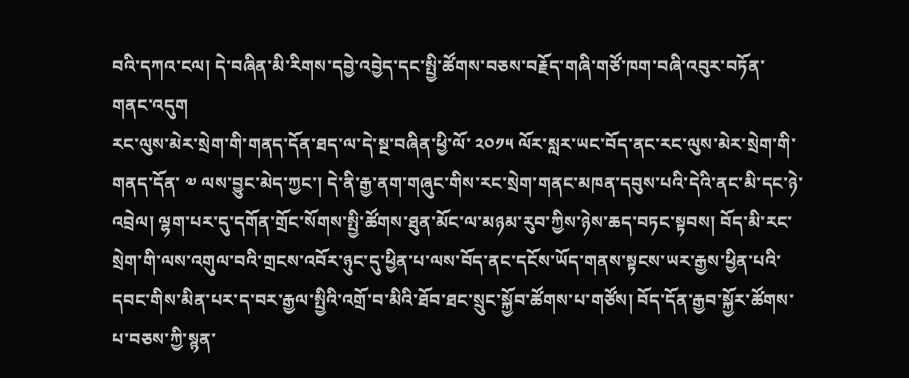བའི་དཀའ་ངལ། དེ་བཞིན་མི་རིགས་དབྱེ་འབྱེད་དང་སྤྱི་ཚོགས་བཅས་བརྗོད་གཞི་གཙོ་ཁག་བཞི་འབུར་བཏོན་གནང་འདུག
རང་ལུས་མེར་སྲེག་གི་གནད་དོན་ཐད་ལ་དེ་སྔ་བཞིན་ཕྱི་ལོ་ ༢༠༡༥ ལོར་སླར་ཡང་བོད་ནང་རང་ལུས་མེར་སྲེག་གི་གནད་དོན་ ༧ ལས་བྱུང་མེད་ཀྱང་། དེ་ནི་རྒྱ་ནག་གཞུང་གིས་རང་སྲེག་གནང་མཁན་དབུས་པའི་དེའི་ནང་མི་དང་ཉེ་འབྲེལ། ལྷག་པར་དུ་དགོན་གྲོང་སོགས་སྤྱི་ཚོགས་ཐུན་མོང་ལ་མཉམ་རུབ་ཀྱིས་ཉེས་ཆད་བཏང་སྟབས། བོད་མི་རང་སྲེག་གི་ལས་འགུལ་བའི་གྲངས་འབོར་ཉུང་དུ་ཕྱིན་པ་ལས་བོད་ནང་དངོས་ཡོད་གནས་སྟངས་ཡར་རྒྱས་ཕྱིན་པའི་དབང་གིས་མིན་པར་ད་བར་རྒྱལ་སྤྱིའི་འགྲོ་བ་མིའི་ཐོབ་ཐང་སྲུང་སྐྱོབ་ཚོགས་པ་གཙོས། བོད་དོན་རྒྱབ་སྐྱོར་ཚོགས་པ་བཅས་ཀྱི་སྙན་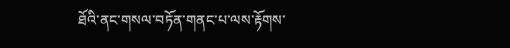ཐོའི་ནང་གསལ་བཏོན་གནང་པ་ལས་རྟོགས་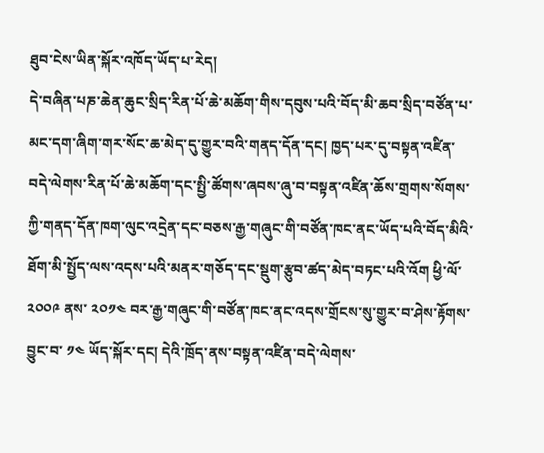ཐུབ་ངེས་ཡིན་སྐོར་འཁོད་ཡོད་པ་རེད།
དེ་བཞིན་པཎ་ཆེན་ཆུང་སྲིད་རིན་པོ་ཆེ་མཆོག་གིས་དབུས་པའི་བོད་མི་ཆབ་སྲིད་བཙོན་པ་མང་དག་ཞིག་གར་སོང་ཆ་མེད་དུ་གྱུར་བའི་གནད་དོན་དང། ཁྱད་པར་དུ་བསྟན་འཛིན་བདེ་ལེགས་རིན་པོ་ཆེ་མཆོག་དང་སྤྱི་ཚོགས་ཞབས་ཞུ་བ་བསྟན་འཛིན་ཆོས་གྲགས་སོགས་ཀྱི་གནད་དོན་ཁག་ལུང་འདྲེན་དང་བཅས་རྒྱ་གཞུང་གི་བཙོན་ཁང་ནང་ཡོད་པའི་བོད་མིའི་ཐོག་མི་སྤྱོད་ལས་འདས་པའི་མནར་གཅོད་དང་སྡུག་རྩུབ་ཚད་མེད་བཏང་པའི་འོག ཕྱི་ལོ་ ༢༠༠༩ ནས་ ༢༠༡༤ བར་རྒྱ་གཞུང་གི་བཙོན་ཁང་ནང་འདས་གྲོངས་སུ་གྱུར་བ་ཤེས་རྟོགས་བྱུང་བ་ ༡༤ ཡོད་སྐོར་དང། དེའི་ཁྲོད་ནས་བསྟན་འཛིན་བདེ་ལེགས་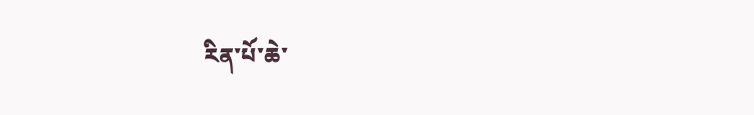རིན་པོ་ཆེ་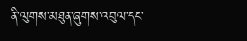ནི་ལུགས་མཐུན་ཞུགས་འབུལ་དང་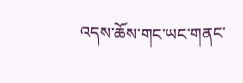འདས་ཆོས་གང་ཡང་གནང་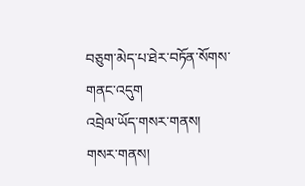བཅུག་མེད་པ་ཐེར་བཏོན་སོགས་གནང་འདུག
འབྲེལ་ཡོད་གསར་གནས།
གསར་གནས།